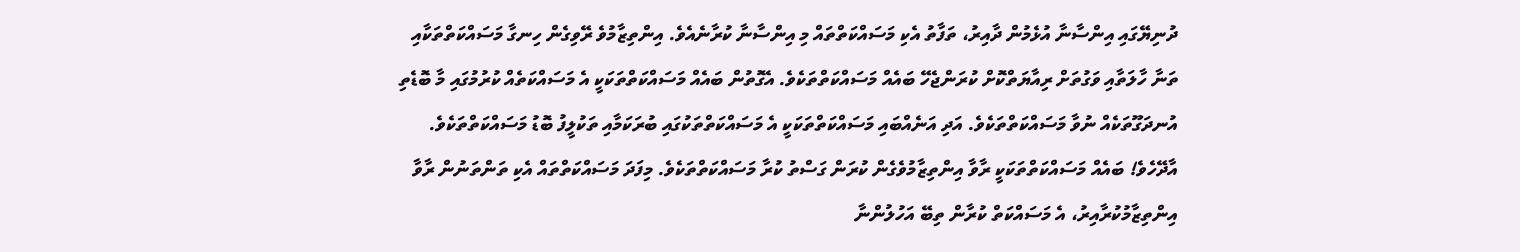ދުނިޔޭގައި އިންސާނާ އުޅެމުން ދާއިރު، ތަފާތު އެކި މަސައްކަތްތައް މި އިންސާނާ ކުރާނެއެވެ. އިންތިޒާމުވެ ރޭވިގެން ހިނގާ މަސައްކަތްތަކާއި ތަނާ ހާލަތާއި ވަގުތަށް ރިއާޔަތްކޮށް ކުރަންޖެހޭ ބައެއް މަސައްކަތްތަކެވެ. އެގޮތުން ބައެއް މަސައްކަތްތަކަކީ އެ މަސައްކަތެއް ކުރުމުގައި މާ ބޮޑެތި އުނދަގޫތަކެއް ނުވާ މަސައްކަތްތަކެވެ. އަދި އަނެއްބައި މަސައްކަތްތަކަކީ އެ މަސައްކަތްތަކުގައި ބުރަކަމާއި ތަކުލީފު ބޮޑު މަސައްކަތްތަކެވެ.
އާދޭހެވެ! ބައެއް މަސައްކަތްތަކަކީ ރާވާ އިންތިޒާމުވެގެން ކުރަން ގަސްތު ކުރާ މަސައްކަތްތަކެވެ. މިފަދަ މަސައްކަތްތައް އެކި ތަންތަނުން ރާވާ އިންތިޒާމުކުރާއިރު، އެ މަސައްކަތް ކުރާން ތިބޭ އަހުލުންނާ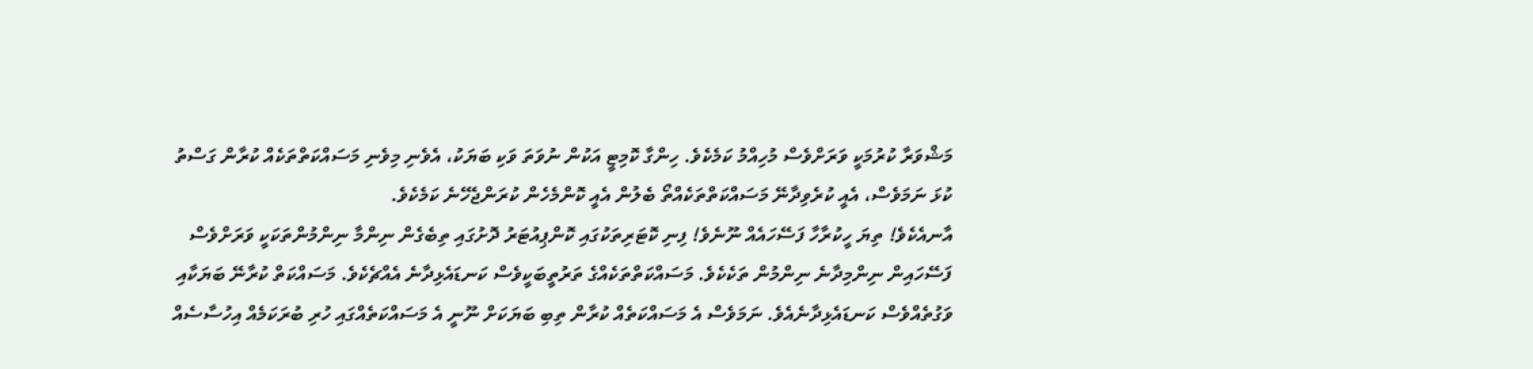މަޝްވަރާ ކުރުމަކީ ވަރަށްވެސް މުހިއްމު ކަމެކެވެ. ހިންގާ ކޮމިޓީ އަކުން ނުވަތަ ވަކި ބަޔަކު، އެވެނި މިވެނި މަސައްކަތްތަކެއް ކުރާން ގަސްތު ކުޅަ ނަމަވެސް، އެއީ ކުރެވިދާނޭ މަސައްކަތްތަކެއްތޯ ބެލުން އެއީ ކޮންމެހެން ކުރަންޖެހޭނެ ކަމެކެވެ.
އާނއެކެވެ! ތިޔަ ހީކުރާހާ ފަސޭހައެއް ނޫނެވެ! ފިނި ކޮޓަރިތަކުގައި ކޮންޕިއުޓަރު ދޮށުގައި ތިބެގެން ނިންމާ ނިންމުންތަކަކީ ވަރަށްވެސް ފަސޭހައިން ނިންމިދާނެ ނިންމުން ތަކެކެވެ. މަސައްކަތްތަކެއްގެ ތަރުތީބަކީވެސް ކަނޑައެޅިދާނެ އެއްޗެކެވެ. މަސައްކަތް ކުރާނޭ ބަޔަކާއި ވަގުތެއްވެސް ކަނޑައެޅިދާނެއެވެ. ނަމަވެސް އެ މަސައްކަތެއް ކުރާން ތިބި ބަޔަކަށް ނޫނީ އެ މަސައްކަތެއްގައި ހުރި ބުރަކަމެއް އިހުސާސެއް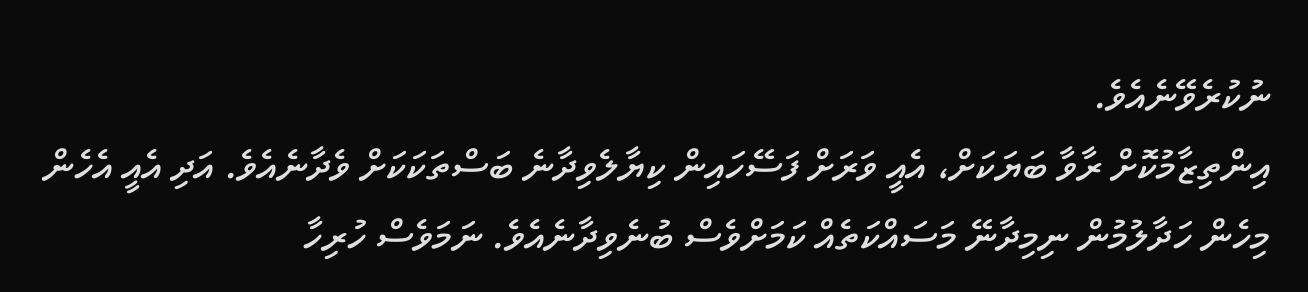ނުކުރެވޭނެއެވެ.
އިންތިޒާމުކޮށް ރާވާ ބަޔަކަށް، އެއީ ވަރަށް ފަސޭހައިން ކިޔާލެވިދާނެ ބަސްތަކަކަށް ވެދާނެއެވެ. އަދި އެއީ އެހެން މިހެން ހަދާލުމުން ނިމިދާނޭ މަސައްކަތެއް ކަމަށްވެސް ބުނެވިދާނެއެވެ. ނަމަވެސް ހުރިހާ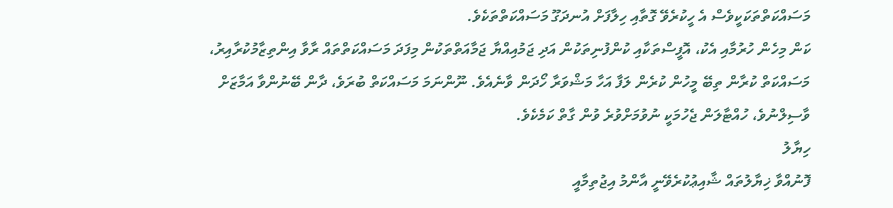މަސައްކަތްތަކަކީވެސް އެ ހީކުރެވޭ ގޮތާއި ހިލާފަށް އުނދަގޫ މަސައްކަތްތަކެވެ.
ކަން މިހެން ހުރުމާއި އެކު، އޮފީސްތަކާއި ކުންފުނިތަކުން އަދި ޖަމުއިއްޔާ ޖަމާއަތްތަކުން މިފަދަ މަސައްކަތްތައް ރާވާ އިންތިޒާމުކުރާއިރު، މަސައްކަތް ކުރާން ތިބޭ މީހުން ކުރެން ލަފާ އަހާ މަޝްވަރާ ހޯދަން ވާނެއެވެ. ނޫންނަމަ މަސައްކަތް ބުރަވެ، ދާން ބޭނުންވާ އަމާޒަށް ވާސިލްނުވެ، ހުއްޓާލަން ޖެހުމަކީ ނުވުމަށްވުރެ ވުން ގާތް ކަމެކެވެ.
ހިޔާލު
ފޮނުއްވާ ޚިޔާލުތައް ޝާއިޢުކުރެވޭނީ އާންމު އިޖުތިމާއީ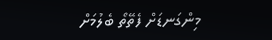މިންގަނޑަށް ފެތޭތޯ ބެލުމަށް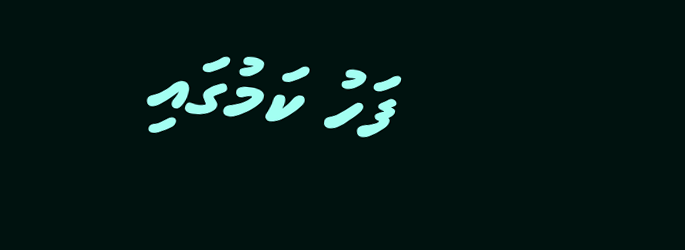ފަހު ކަމުގައި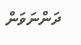ދަންނަވަން